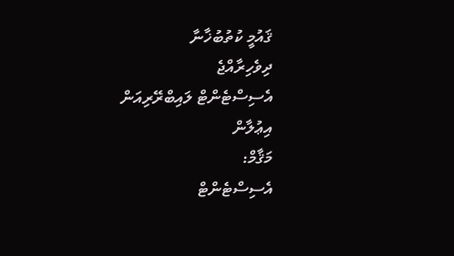ޤައުމީ ކުތުބުޚާނާ
ދިވެހިރާއްޖެ
އެސިސްޓެންޓް ލައިބްރޭރިއަން
އިޢުލާން
މަޤާމް:
އެސިސްޓެންޓް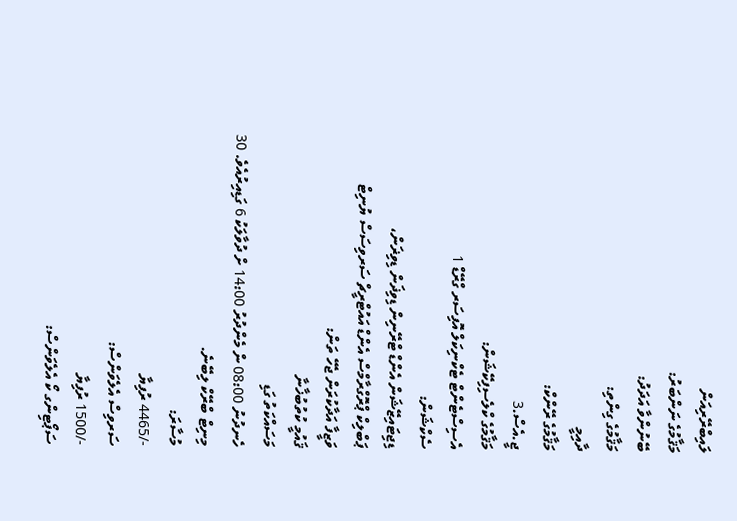ލައިބްރޭރިއަން
މަޤާމުގެ ނަންބަރު:
ބޭނުންވާ އަދަދު:
މަޤާމުގެ ގިންތި:
ދާއިމީ
މަޤާމުގެ ރޭންކް:
ޖީ.އެސް.3
މަޤާމުގެ ކްލެސިފިކޭޝަން:
އެސިސްޓެންޓް ޓެކްނިކަލް އޮފިސަރ ގްރޭޑް 1
ސެކްޝަން:
ޑިޖިޓައިޒޭޝަން އެންޑް ޓްރޭނިން ޑިވިޛަން ޑިވިޜަން،
ޕަބްލިކް ޕްރޮގްރާމްސް އެންޑް އައުޓްރީޗް ސަރވިސަސް ޔުނިޓް
ވަޒީފާ އަދާކުރަން ޖެހޭ ތަން:
ޤައުމީ ކުތުބުޚާނާ
މަސައްކަތު ގަޑި
ހެނދުނު 08:00 ން މެންދުރު 14:00 ށް ދުވާލަކު 6 ގަޑިއިރުއެވެ. 30 މިނިޓް ބްރޭކް ލިބޭނެ.
މުސާރަ:
-/4465 ރުފިޔާ
ސަރވިސް އެލެވަންސް:
-/1500 ރުފިޔާ
ސަޕޯޓިންގ ކޯ އެލެވަންސް: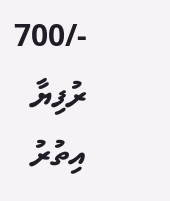-/700 ރުފިޔާ
އިތުރު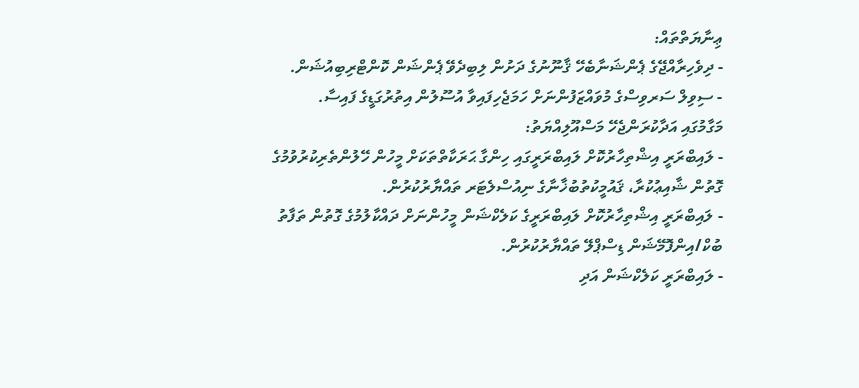ޢިނާޔަތްތައް:
- ދިވެހިރާއްޖޭގެ ޕެންޝަނާބެހޭ ޤާނޫނުގެ ދަށުން ލިބިދެވޭ ޕެންޝަން ކޮންޓްރިބިއުޝަން.
- ސިވިލް ސަރވިސްގެ މުވައްޒަފުންނަށް ހަމަޖެހިފައިވާ އުސޫލުން އިތުރުގަޑީގެ ފައިސާ.
މަގާމުގައި އަދާކުރަންޖެހޭ މަސްއޫލިއްޔަތު:
- ލައިބްރަރީ އިޝްތިހާރުކޮށް ލައިބްރަރީގައި ހިންގާ ޙަރަކާތްތަކަށް މީހުން ހޭލުންތެރިކުރުވުމުގެ ގޮތުން ޝާއިޢުކުރާ، ޤައުމީކުތުބުޚާނާގެ ނިއުސްލެޓަރ ތައްޔާރުކުރުން.
- ލައިބްރަރީ އިޝްތިހާރުކޮށް ލައިބްރަރީގެ ކަލެކްޝަން މީހުންނަށް ދައްކާލުމުގެ ގޮތުން ތަފާތު ބުކް/އިންފޮމޭޝަން ޑިސްޕްލޭ ތައްޔާރުކުރުން.
- ލައިބްރަރީ ކަލެކްޝަން އަދި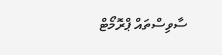ސާވިސްތައް ޕްރޮމޯޓް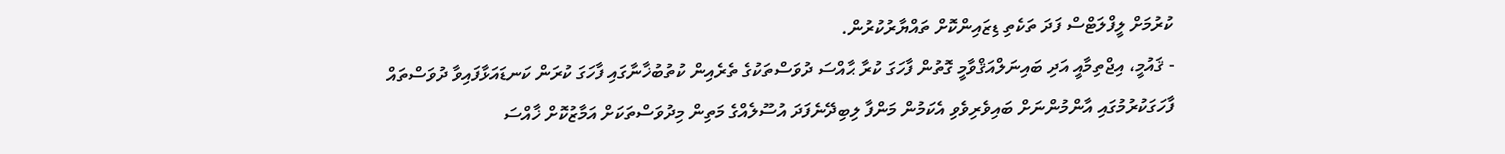ކުރުމަށް ލީފްލަޓްސް ފަދަ ތަކެތި ޑިޒައިންކޮށް ތައްޔާރުކުރުން.
- ޤައުމީ، އިޖްތިމާއީ އަދި ބައިނަލްއަޤްވާމީ ގޮތުން ފާހަގަ ކުރާ ޙާއްސަ ދުވަސްތަކުގެ ތެރެއިން ކުތުބުޚާނާގައި ފާހަގަ ކުރަން ކަނޑައަޅާފައިވާ ދުވަސްތައް ފާހަގަކުރުމުގައި އާންމުންނަށް ބައިވެރިވެވި އެކަމުން މަންފާ ލިބިދޭނެފަދަ އުސޫލެއްގެ މަތިން މިދުވަސްތަކަށް އަމާޒުކޮށް ޚާއްސަ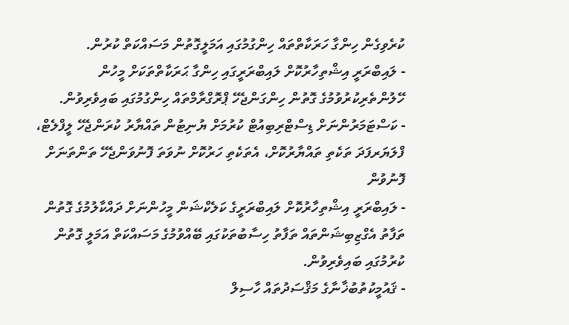ކުރެވިގެން ހިންގާ ހަރަކާތްތައް ހިންގުމުގައި އަމަލީގޮތުން މަސައްކަތް ކުރުން.
- ލައިބްރަރީ އިޝްތިހާރުކޮށް ލައިބްރަރީގައި ހިންގާ ޙަރަކާތްތަކަށް މީހުން ހޭލުންތެރިކުރުވުމުގެ ގޮތުން ހިންގަންޖެހޭ ޕްރޮގްރާމްތައް ހިންގުމުގައި ބައިވެރިވުން.
- ކަސްޓަމަރުންނަށް ޑިސްޓްރިބިއުޓް ކުރުމަށް ޔުނިޓުން ތައްޔާރު ކުރަންޖެހޭ ލީފްލެޓް، ފްލަޔަރފަދަ ތަކެތި ތައްޔާރުކޮށް، އެތަކެތި ހަރުކޮށް ނުވަތަ ފޮނުވަންޖެހޭ ތަންތަނަށް ފޮނުވުން
- ލައިބްރަރީ އިޝްތިހާރުކޮށް ލައިބްރަރީގެ ކަލެކްޝަން މީހުންނަށް ދައްކާލުމުގެ ގޮތުން ތަފާތު އެގްޒިބިޝަންތައް ތަފާތު ހިސާބުތަކުގައި ބޭއްވުމުގެ މަސައްކަތް އަމަލީ ގޮތުން ކުރުމުގައި ބައިވެރިވުން.
- ޤައުމީކުތުބުޚާނާގެ މަޤްސަދުތައް ހާސިލް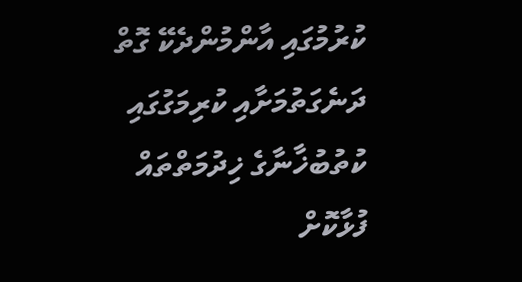ކުރުމުގައި އާންމުންދެކޭ ގޮތް ދަނެގަތުމަށާއި ކުރިމަގުގައި ކުތުބުޚާނާގެ ޚިދުމަތްތައް ފުޅާކޮށް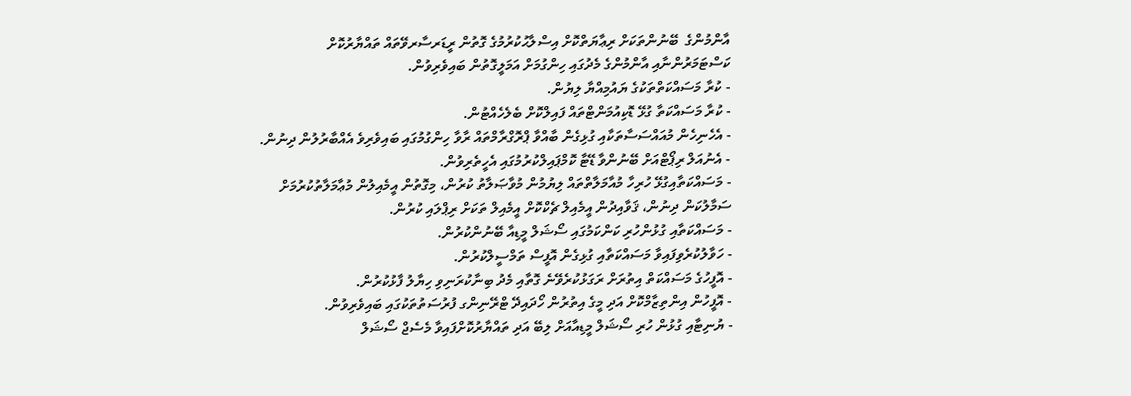އާންމުންގެ  ބޭނުންތަކަށް ރިޢާޔަތްކޮށް އިސްލާޙުކުރުމުގެ ގޮތުން ރީޑަރސާރވޭތައް ތައްޔާރުކޮށް ކަސްޓަމަރުންނާއި އާންމުންގެ މެދުގައި ހިންގުމަށް އަމަލީގޮތުން ބައިވެރިވުން.
- ކުރާ މަސައްކަތްތަކުގެ ޔައުމިއްޔާ ލިޔުން.
- ކުރާ މަސައްކަތާ ގުޅޭ ޑޮކިއުމަންޓްތައް ފައިލްކޮށް ބެލެހެއްޓުން.
- އެހެނިހެން މުއައްސަސާތަކާއި ގުޅިގެން ބާއްވާ ޕްރޮގްރާމްތައް ރާވާ ހިންގުމުގައި ބައިވެރިވެ އެއްބާރުލުން ދިނުން.
- އެނުއަލް ރިޕޯޓްއަށް ބޭނުންވާ ޑޭޓާ ކޮމްޕައިލްކުރުމުގައި އެހީތެރިވުން.
- މަސައްކަތާއިގުޅޭ ހުރިހާ މުއާމަލާތްތައް ލިޔުމުން މުވާޞަލާތު ކުރުން، މިގޮތުން އީމެއިލުން މުޢާމަލާތުކުރުމަށް ސަމާލުކަން ދިނުން، ޤަވާއިދުން އީމެއިލް ޗެކްކޮށް އީމެއިލް ތަކަށް ރިޕްލައި ކުރުން.
- މަސައްކަތާއި ގުޅުންހުރި ކަންކަމުގައި ސޯޝަލް މީޑިއާ ބޭނުންކުރުން.
- ހަވާލުކުރެވިފައިވާ މަސައްކަތާއި ގުޅިގެން އޮފީސް ތަމްސީލްކުރުން.
- އޮފީހުގެ މަސައްކަތް އިތުރަށް ރަގަޅުކުރެވޭނެ ގޮތާއި މެދު ބިނާކުރަނިވި ހިޔާލު ފާޅުކުރުން.
- އޮފީހުން އިންތިޒާމްކޮށް އަދި މީގެ އިތުރުން ހޯދައިދޭ ޓްރޭނިންގ ފުރުސަތުތަކުގައި ބައިވެރިވުން.
- ޔުނިޓާއި ގުޅުން ހުރި ސޯޝަލް މީޑިއާއަށް ލިބޭ އަދި ތައްޔާރުކޮށްފައިވާ މެސެޖް ސޯޝަލް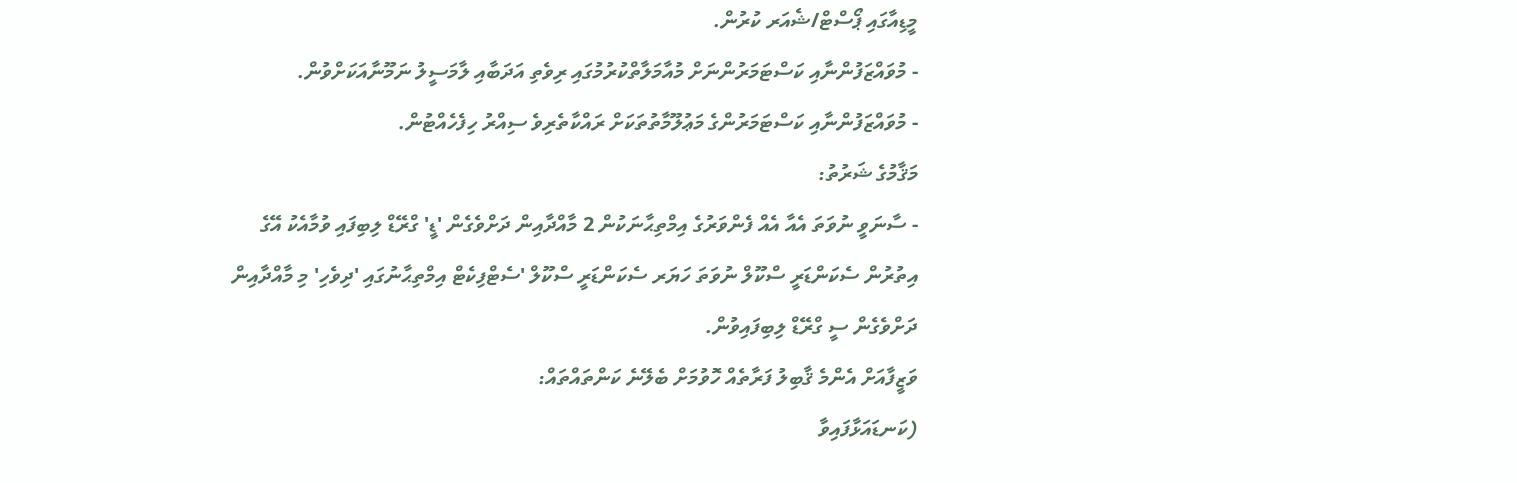މީޑިއާގައި ޕޯސްޓް/ޝެއަރ ކުރުން.
- މުވައްޒަފުންނާއި ކަސްޓަމަރުންނަށް މުއާމަލާތްކުރުމުގައި ރިވެތި އަދަބާއި ލާމަސީލު ނަމޫނާއަކަށްވުން.
- މުވައްޒަފުންނާއި ކަސްޓަމަރުންގެ މަޢުލޫމާތުތަކަށް ރައްކާތެރިވެ ސިއްރު ހިފެހެއްޓުން.
މަޤާމުގެ ޝަރުތު:
- ސާނަވީ ނުވަތަ އެއާ އެއް ފެންވަރުގެ އިމްތިޙާނަކުން 2 މާއްދާއިން ދަށްވެގެން 'ޑީ' ގްރޭޑް ލިބިފައި ވުމާއެކު އޭގެ އިތުރުން ސެކަންޑަރީ ސްކޫލް ނުވަތަ ހަޔަރ ސެކަންޑަރީ ސްކޫލް 'ސެޓްފިކެޓް އިމްތިޙާނުގައި 'ދިވެހި' މި މާއްދާއިން ދަށްވެގެން ސީ ގްރޭޑް ލިބިފައިވުން.
ވަޒީފާއަށް އެންމެ ޤާބިލު ފަރާތެއް ހޮވުމަށް ބެލޭނެ ކަންތައްތައް:
(ކަނޑައަޅާފައިވާ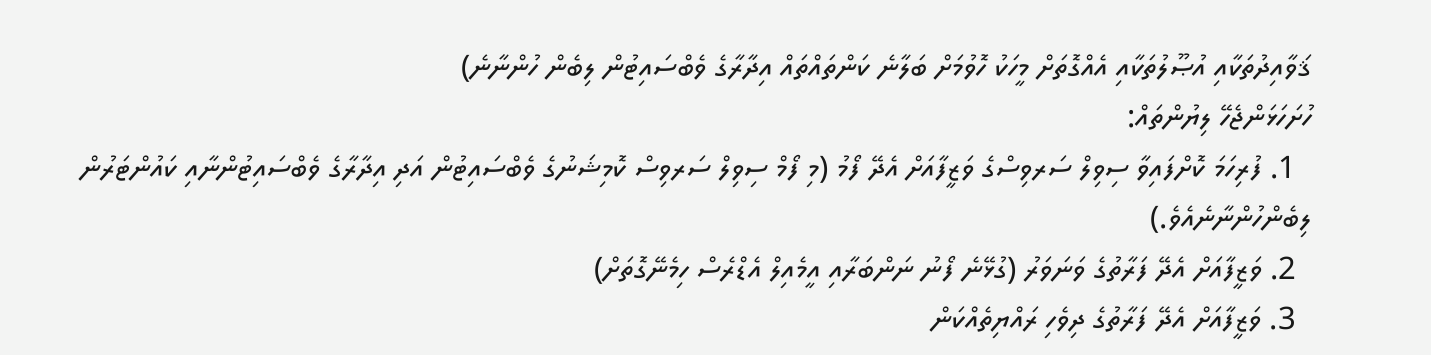ޤަވާއިދުތަކާއި އުޞޫލުތަކާއި އެއްގޮތަށް މީހަކު ހޮވުމަށް ބަލާނެ ކަންތައްތައް އިދާރާގެ ވެބްސައިޓުން ލިބެން ހުންނާނެ)
ހުށަހަޅަންޖެހޭ ލިޔުންތައް:
  1. ފުރިހަމަ ކޮށްފައިވާ ސިވިލް ސަރވިސްގެ ވަޒީފާއަށް އެދޭ ފޯމު (މި ފޯމް ސިވިލް ސަރވިސް ކޮމިޝަނުގެ ވެބްސައިޓުން އަދި އިދާރާގެ ވެބްސައިޓުންނާއި ކައުންޓަރުން ލިބެންހުންނާނެއެވެ.)
  2. ވަޒީފާއަށް އެދޭ ފަރާތުގެ ވަނަވަރު (ގުޅޭނެ ފޯނު ނަންބަރާއި އީމެއިލް އެޑްރެސް ހިމެނޭގޮތަށް)
  3. ވަޒީފާއަށް އެދޭ ފަރާތުގެ ދިވެހި ރައްޔިތެއްކަން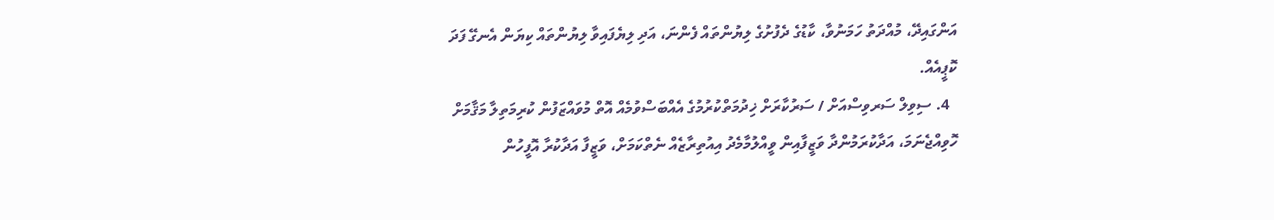އަންގައިދޭ، މުއްދަތު ހަމަނުވާ، ކާޑުގެ ދެފުށުގެ ލިޔުންތައް ފެންނަ، އަދި ލިޔެފައިވާ ލިޔުންތައް ކިޔަން އެނގޭ ފަދަ ކޮޕީއެއް.
  4. ސިވިލް ސަރވިސްއަށް / ސަރުކާރަށް ޚިދުމަތްކުރުމުގެ އެއްބަސްވުމެއް އޮތް މުވައްޒަފުން ކުރިމަތިލާ މަޤާމަށް ހޮވިއްޖެނަމަ، އަދާކުރަމުންދާ ވަޒީފާއިން ވީއްލުމާމެދު އިއުތިރާޒެއް ނެތްކަމަށް، ވަޒީފާ އަދާކުރާ އޮފީހުން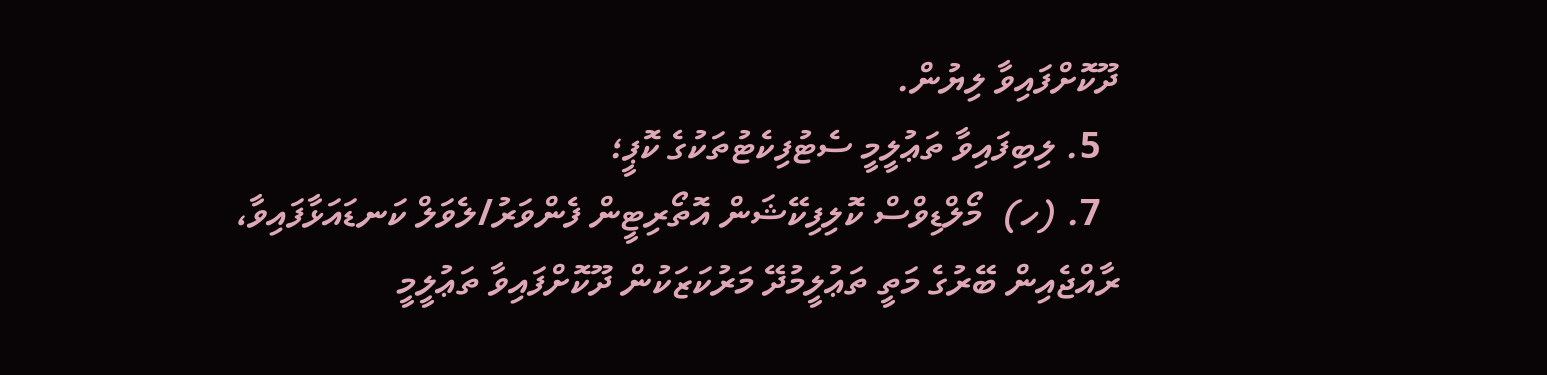ދޫކޮށްފައިވާ ލިޔުން.
  5. ލިބިފައިވާ ތަޢުލީމީ ސެޓުފިކެޓުތަކުގެ ކޮޕީ؛
  7. (ހ)  މޯލްޑިވްސް ކޮލިފިކޭޝަން އޮތޯރިޓީން ފެންވަރު/ލެވަލް ކަނޑައަޅާފައިވާ، ރާއްޖެއިން ބޭރުގެ މަތީ ތަޢުލީމުދޭ މަރުކަޒަކުން ދޫކޮށްފައިވާ ތަޢުލީމީ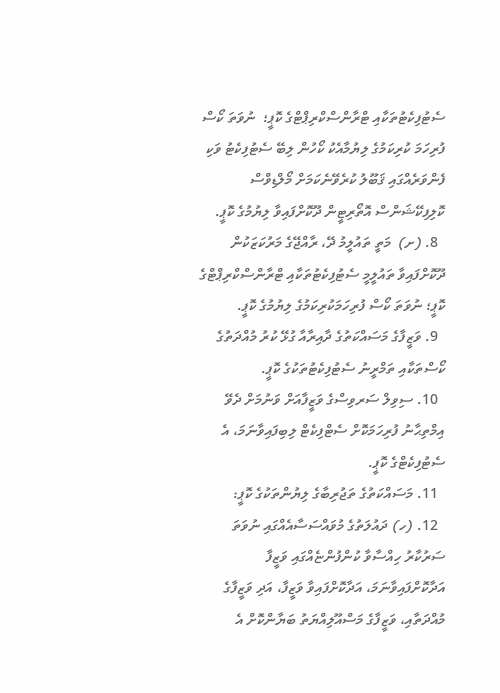ސެޓުފިކެޓުތަކާއި ޓްރާންސްކްރިޕްޓްގެ ކޮޕީ؛  ނުވަތަ ކޯސް ފުރިހަމަ ކުރިކަމުގެ ލިޔުމާއެކު ކޯހުން ލިބޭ ސެޓުފިކެޓު ވަކި ފެންވަރެއްގައި ޤަބޫލު ކުރެވޭނެކަމަށް މޯލްޑިވްސް ކޮލިފިކޭޝަންސް އޮތޯރިޓީން ދޫކޮށްފައިވާ ލިޔުމުގެ ކޮޕީ.
  8. (ށ)  މަތީ ތައުލީމު ދޭ، ރާއްޖޭގެ މަރުކަޒަކުން ދޫކޮށްފައިވާ ތައުލީމީ ސެޓުފިކެޓުތަކާއި ޓްރާންސްކްރިޕްޓްގެ ކޮޕީ؛ ނުވަތަ ކޯސް ފުރިހަމަކުރިކަމުގެ ލިޔުމުގެ ކޮޕީ.
  9. ވަޒީފާގެ މަސައްކަތުގެ ދާއިރާއާ ގުޅޭ ކުރު މުއްދަތުގެ ކޯސްތަކާއި ތަމްރީނު ސެޓުފިކެޓުތަކުގެ ކޮޕީ.
  10. ސިވިލް ސަރވިސްގެ ވަޒީފާއަށް ވަނުމަށް ދެވޭ އިމްތިޙާނު ފުރިހަމަކޮށް ސެޓްފިކެޓް ލިބިފައިވާނަމަ، އެ ސެޓުފިކެޓްގެ ކޮޕީ.
  11. މަސައްކަތުގެ ތަޖުރިބާގެ ލިޔުންތަކުގެ ކޮޕީ:
  12. (ހ) ދައުލަތުގެ މުވައްސަސާއެއްގައި ނުވަތަ ސަރުކާރު ހިއްސާވާ ކުންފުންޏެއްގައި ވަޒީފާ އަދާކޮށްފައިވާނަމަ، އަދާކޮށްފައިވާ ވަޒީފާ، އަދި ވަޒީފާގެ މުއްދަތާއި، ވަޒީފާގެ މަސްއޫލިއްޔަތު ބަޔާންކޮށް އެ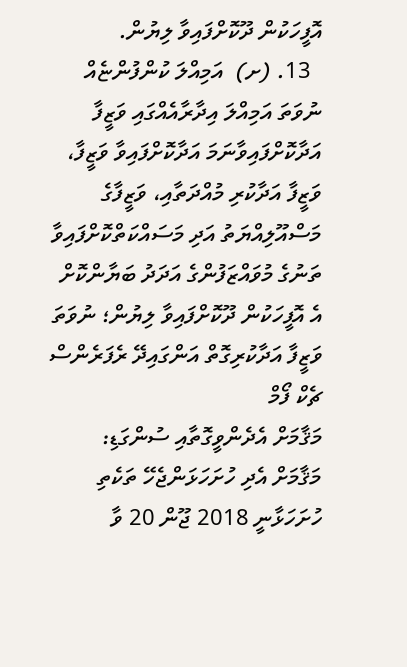އޮފީހަކުން ދޫކޮށްފައިވާ ލިޔުން.
  13. (ށ)  އަމިއްލަ ކުންފުންޏެއް ނުވަތަ އަމިއްލަ އިދާރާއެއްގައި ވަޒީފާ އަދާކޮށްފައިވާނަމަ އަދާކޮށްފައިވާ ވަޒީފާ، ވަޒީފާ އަދާކުރި މުއްދަތާއި، ވަޒީފާގެ މަސްއޫލިއްޔަތު އަދި މަސައްކަތްކޮށްފައިވާ ތަނުގެ މުވައްޒަފުންގެ އަދަދު ބަޔާންކޮށް އެ އޮފީހަކުން ދޫކޮށްފައިވާ ލިޔުން؛ ނުވަތަ ވަޒީފާ އަދާކުރިގޮތް އަންގައިދޭ ރެފަރެންސް ޗެކް ފޯމް
މަޤާމަށް އެދެންވީގޮތާއި ސުންގަޑި:
މަޤާމަށް އެދި ހުށަހަޅަންޖެހޭ ތަކެތި ހުށަހަޅާނީ 2018 ޖޫން 20 ވާ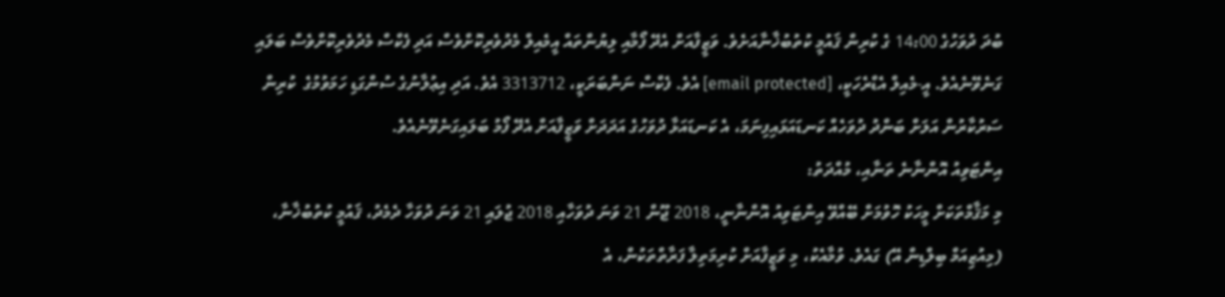ބުދަ ދުވަހުގެ 14:00 ގެ ކުރިން ޤައުމީ ކުތުބުޚާނާއަށެވެ. ވަޒީފާއަށް އެދޭ ފޯމާއި ލިޔުންތައް އީމެއިލް މެދުވެރިކޮށްވެސް އަދި ފެކްސް މެދުވެރިކޮށްވެސް ބަލައި ގަނެވޭނެއެވެ. އީ-މެއިލް އެޑްރެހަކީ، [email protected] އެވެ. ފެކްސް ނަންބަރަކީ، 3313712 އެވެ. އަދި އިޢުލާނުގެ ސުންގަޑި ހަމަވުމުގެ  ކުރިން ސަރުކާރުން އަލަށް ބަންދު ދުވަހެއް ކަނޑައަޅައިފިނަމަ، އެ ކަނޑައަޅާ ދުވަހުގެ އަދަދަށް ވަޒީފާއަށް އެދޭ ފޯމު ބަލައިގަނެވޭނެއެވެ.
އިންޓަވިއު އޮންނާނެ ތަނާއި، މުއްދަތު:
މި މަޤާމްތަކަށް މީހަކު ހޮވުމަށް ބޭއްވޭ އިންޓަވިއު އޮންނާނީ، 2018 ޖޫން 21 ވަނަ ދުވަހާއި 2018 ޖުލައި 21 ވަނަ ދުވަހާ ދެމެދު، ޤައުމީ ކުތުބުޚާނާ، (މިއުޒިއަމް ބިލްޑިން އޭ) ގައެވެ. ވުމާއެކު، މި ވަޒީފާއަށް ކުރިމަތިލާ ފަރާތްތަކުން، އެ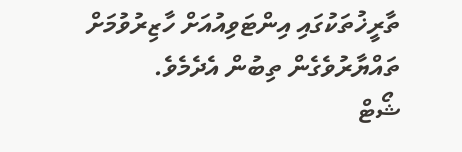ތާރީޚުތަކުގައި އިންޓަވިއުއަށް ހާޒިރުވުމަށް ތައްޔާރުވެގެން ތިބުން އެދެމެވެ.
ޝޯޓް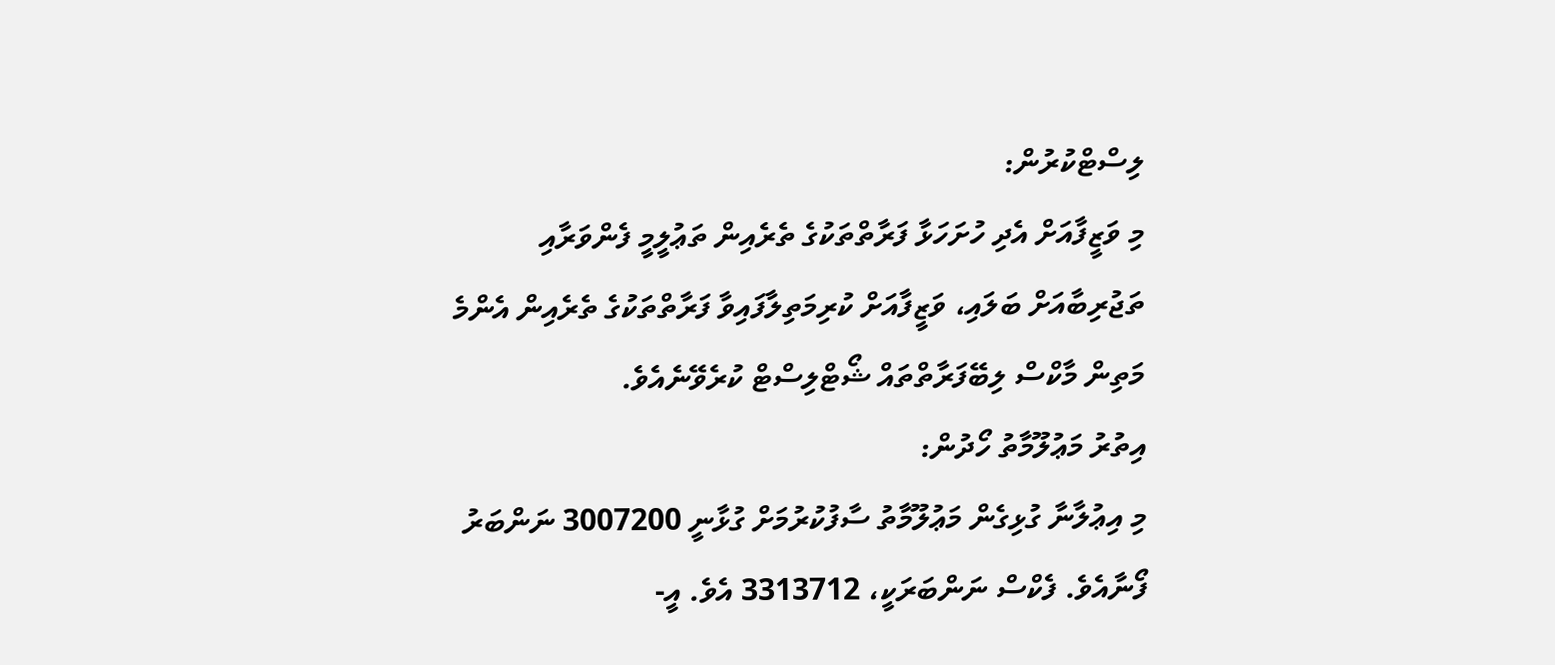ލިސްޓްކުރުން:
މި ވަޒީފާއަށް އެދި ހުށަހަޅާ ފަރާތްތަކުގެ ތެރެއިން ތަޢުލީމީ ފެންވަރާއި ތަޖުރިބާއަށް ބަލައި، ވަޒީފާއަށް ކުރިމަތިލާފައިވާ ފަރާތްތަކުގެ ތެރެއިން އެންމެ މަތިން މާކްސް ލިބޭފަރާތްތައް ޝޯޓްލިސްޓް ކުރެވޭނެއެވެ.
އިތުރު މަޢުލޫމާތު ހޯދުން:
މި އިޢުލާނާ ގުޅިގެން މަޢުލޫމާތު ސާފުކުރުމަށް ގުޅާނީ 3007200 ނަންބަރު ފޯނާއެވެ. ފެކްސް ނަންބަރަކީ، 3313712 އެވެ. އީ-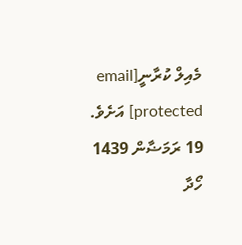މެއިލް ކުރާނީ[email protected] އަށެވެ.
19 ރަމަޟާން 1439
ހޯދާ